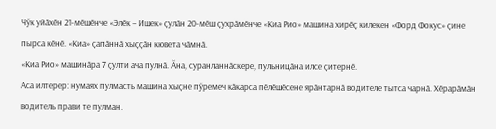Чӳк уйӑхӗн 21-мӗшӗнче «Элӗк – Ишек» ҫулӑн 20-мӗш ҫухрӑмӗнче «Киа Рио» машина хирӗҫ килекен «Форд Фокус» ҫине пырса кӗнӗ. «Киа» ҫапӑннӑ хыҫҫӑн кювета чӑмнӑ.
«Киа Рио» машинӑра 7 ҫулти ача пулнӑ. Ӑна, суранланнӑскере, пульницӑна илсе ҫитернӗ.
Аса илтерер: нумаях пулмасть машина хыҫне пӳремеч кӑкарса пӗлӗшӗсене ярӑнтарнӑ водителе тытса чарнӑ. Хӗрарӑмӑн водитель прави те пулман.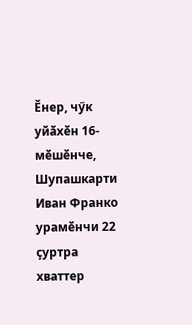Ӗнер, чӳк уйӑхӗн 16-мӗшӗнче, Шупашкарти Иван Франко урамӗнчи 22 ҫуртра хваттер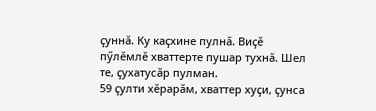ҫуннӑ. Ку каҫхине пулнӑ. Виҫӗ пӳлӗмлӗ хваттерте пушар тухнӑ. Шел те, ҫухатусӑр пулман.
59 ҫулти хӗрарӑм, хваттер хуҫи, ҫунса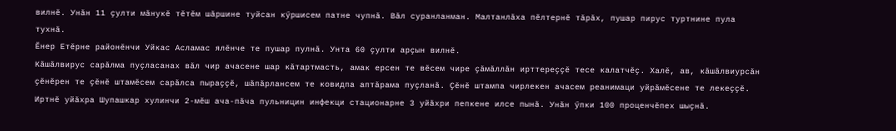вилнӗ. Унӑн 11 ҫулти мӑнукӗ тӗтӗм шӑршине туйсан кӳршисем патне чупнӑ. Вӑл суранланман. Малтанлӑха пӗлтернӗ тӑрӑх, пушар пирус туртнине пула тухнӑ.
Ӗнер Етӗрне районӗнчи Уйкас Асламас ялӗнче те пушар пулнӑ. Унта 60 ҫулти арҫын вилнӗ.
Кӑшӑлвирус сарӑлма пуҫласанах вӑл чир ачасене шар кӑтартмасть, амак ерсен те вӗсем чире ҫӑмӑллӑн ирттереҫҫӗ тесе калатчӗҫ. Халӗ, ав, кӑшӑлвиурсӑн ҫӗнӗрен те ҫӗнӗ штамӗсем сарӑлса пыраҫҫӗ, шӑпӑрлансем те ковидпа аптӑрама пуҫланӑ. Ҫӗнӗ штампа чирлекен ачасем реанимаци уйрӑмӗсене те лекеҫҫӗ.
Иртнӗ уйӑхра Шупашкар хулинчи 2-мӗш ача-пӑча пульницин инфекци стационарне 3 уйӑхри пепкене илсе пынӑ. Унӑн ӳпки 100 проценчӗпех шыҫнӑ.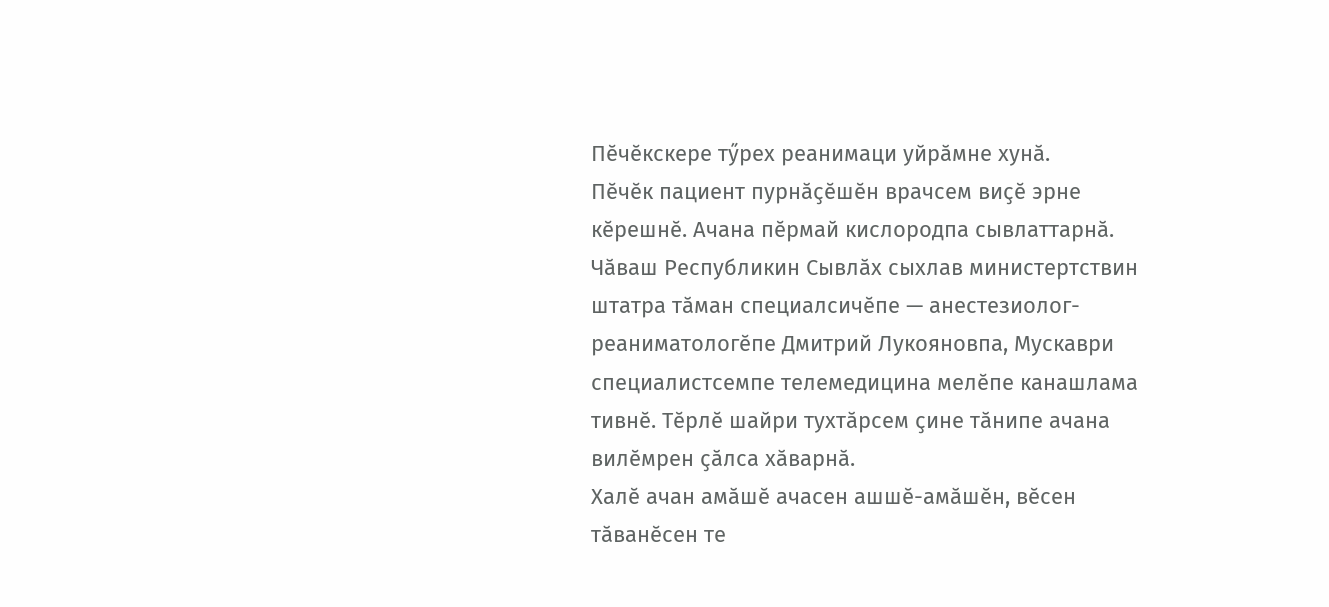Пӗчӗкскере тӳрех реанимаци уйрӑмне хунӑ.
Пӗчӗк пациент пурнӑҫӗшӗн врачсем виҫӗ эрне кӗрешнӗ. Ачана пӗрмай кислородпа сывлаттарнӑ. Чӑваш Республикин Сывлӑх сыхлав министертствин штатра тӑман специалсичӗпе — анестезиолог-реаниматологӗпе Дмитрий Лукояновпа, Мускаври специалистсемпе телемедицина мелӗпе канашлама тивнӗ. Тӗрлӗ шайри тухтӑрсем ҫине тӑнипе ачана вилӗмрен ҫӑлса хӑварнӑ.
Халӗ ачан амӑшӗ ачасен ашшӗ-амӑшӗн, вӗсен тӑванӗсен те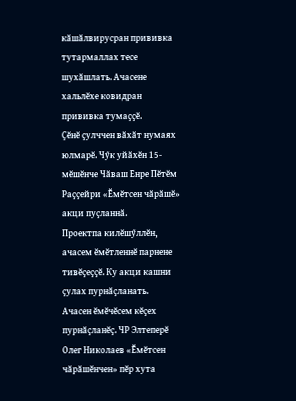кӑшӑлвирусран прививка тутармаллах тесе шухӑшлать. Ачасене хальлӗхе ковидран прививка тумаҫҫӗ.
Ҫӗнӗ ҫулччен вӑхӑт нумаях юлмарӗ. Чӳк уйӑхӗн 15-мӗшӗнче Чӑваш Енре Пӗтӗм Раҫҫейри «Ӗмӗтсен чӑрӑшӗ» акци пуҫланнӑ.
Проектпа килӗшӳллӗн, ачасем ӗмӗтленнӗ парнене тивӗҫеҫҫӗ. Ку акци кашни ҫулах пурнӑҫланать.
Ачасен ӗмӗчӗсем кӗҫех пурнӑҫланӗҫ. ЧР Элтеперӗ Олег Николаев «Ӗмӗтсен чӑрӑшӗнчен» пӗр хута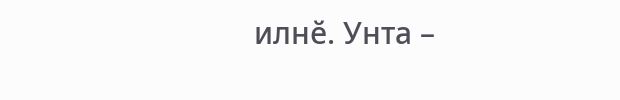илнӗ. Унта –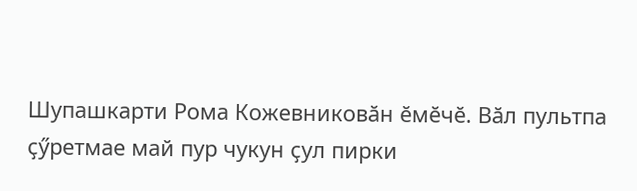Шупашкарти Рома Кожевниковӑн ӗмӗчӗ. Вӑл пультпа ҫӳретмае май пур чукун ҫул пирки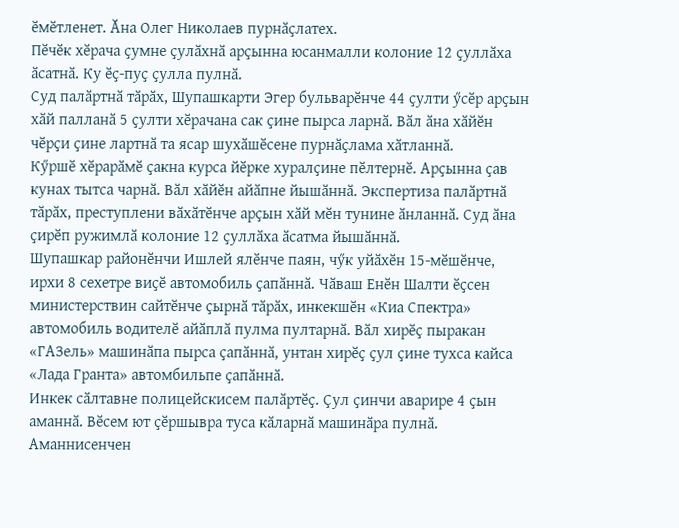ӗмӗтленет. Ӑна Олег Николаев пурнӑҫлатех.
Пӗчӗк хӗрача ҫумне ҫулӑхнӑ арҫынна юсанмалли колоние 12 ҫуллӑха ӑсатнӑ. Ку ӗҫ-пуҫ ҫулла пулнӑ.
Суд палӑртнӑ тӑрӑх, Шупашкарти Эгер бульварӗнче 44 ҫулти ӳсӗр арҫын хӑй палланӑ 5 ҫулти хӗрачана сак ҫине пырса ларнӑ. Вӑл ӑна хӑйӗн чӗрҫи ҫине лартнӑ та ясар шухӑшӗсене пурнӑҫлама хӑтланнӑ.
Кӳршӗ хӗрарӑмӗ ҫакна курса йӗрке хуралҫине пӗлтернӗ. Арҫынна ҫав кунах тытса чарнӑ. Вӑл хӑйӗн айӑпне йышӑннӑ. Экспертиза палӑртнӑ тӑрӑх, преступлени вӑхӑтӗнче арҫын хӑй мӗн тунине ӑнланнӑ. Суд ӑна ҫирӗп ружимлӑ колоние 12 ҫуллӑха ӑсатма йышӑннӑ.
Шупашкар районӗнчи Ишлей ялӗнче паян, чӳк уйӑхӗн 15-мӗшӗнче, ирхи 8 сехетре виҫӗ автомобиль ҫапӑннӑ. Чӑваш Енӗн Шалти ӗҫсен министерствин сайтӗнче ҫырнӑ тӑрӑх, инкекшӗн «Киа Спектра» автомобиль водителӗ айӑплӑ пулма пултарнӑ. Вӑл хирӗҫ пыракан «ГАЗель» машинӑпа пырса ҫапӑннӑ, унтан хирӗҫ ҫул ҫине тухса кайса «Лада Гранта» автомбильпе ҫапӑннӑ.
Инкек сӑлтавне полицейскисем палӑртӗҫ. Ҫул ҫинчи аварире 4 ҫын аманнӑ. Вӗсем ют ҫӗршывра туса кӑларнӑ машинӑра пулнӑ. Аманнисенчен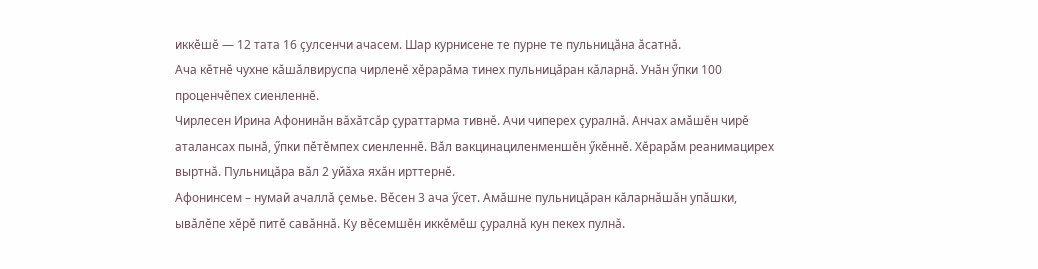иккӗшӗ — 12 тата 16 ҫулсенчи ачасем. Шар курнисене те пурне те пульницӑна ӑсатнӑ.
Ача кӗтнӗ чухне кӑшӑлвируспа чирленӗ хӗрарӑма тинех пульницӑран кӑларнӑ. Унӑн ӳпки 100 проценчӗпех сиенленнӗ.
Чирлесен Ирина Афонинӑн вӑхӑтсӑр ҫураттарма тивнӗ. Ачи чиперех ҫуралнӑ. Анчах амӑшӗн чирӗ аталансах пынӑ, ӳпки пӗтӗмпех сиенленнӗ. Вӑл вакцинациленменшӗн ӳкӗннӗ. Хӗрарӑм реанимацирех выртнӑ. Пульницӑра вӑл 2 уйӑха яхӑн ирттернӗ.
Афонинсем – нумай ачаллӑ ҫемье. Вӗсен 3 ача ӳсет. Амӑшне пульницӑран кӑларнӑшӑн упӑшки, ывӑлӗпе хӗрӗ питӗ савӑннӑ. Ку вӗсемшӗн иккӗмӗш ҫуралнӑ кун пекех пулнӑ.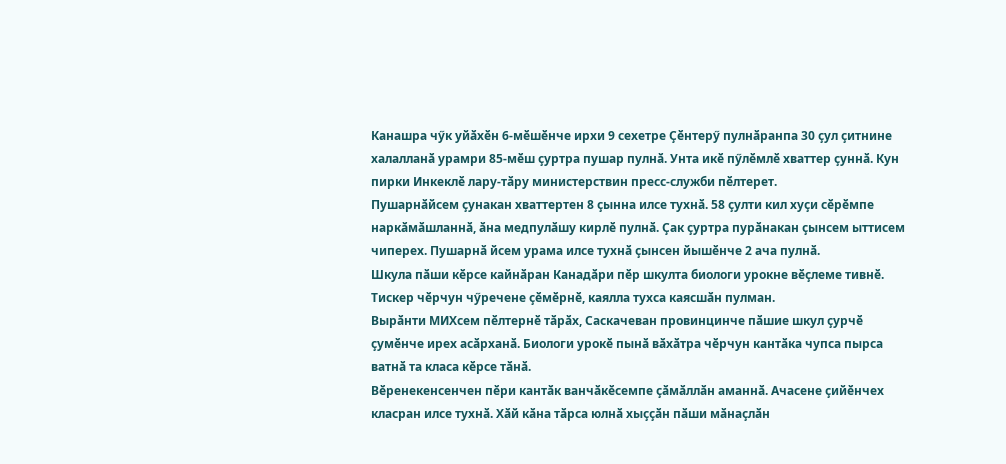Канашра чӳк уйӑхӗн 6-мӗшӗнче ирхи 9 сехетре Ҫӗнтерӳ пулнӑранпа 30 ҫул ҫитнине халалланӑ урамри 85-мӗш ҫуртра пушар пулнӑ. Унта икӗ пӳлӗмлӗ хваттер ҫуннӑ. Кун пирки Инкеклӗ лару-тӑру министерствин пресс-служби пӗлтерет.
Пушарнӑйсем ҫунакан хваттертен 8 ҫынна илсе тухнӑ. 58 ҫулти кил хуҫи сӗрӗмпе наркӑмӑшланнӑ, ӑна медпулӑшу кирлӗ пулнӑ. Ҫак ҫуртра пурӑнакан ҫынсем ыттисем чиперех. Пушарнӑ йсем урама илсе тухнӑ ҫынсен йышӗнче 2 ача пулнӑ.
Шкула пӑши кӗрсе кайнӑран Канадӑри пӗр шкулта биологи урокне вӗҫлеме тивнӗ. Тискер чӗрчун чӳречене ҫӗмӗрнӗ, каялла тухса каясшӑн пулман.
Вырӑнти МИХсем пӗлтернӗ тӑрӑх, Саскачеван провинцинче пӑшие шкул ҫурчӗ ҫумӗнче ирех асӑрханӑ. Биологи урокӗ пынӑ вӑхӑтра чӗрчун кантӑка чупса пырса ватнӑ та класа кӗрсе тӑнӑ.
Вӗренекенсенчен пӗри кантӑк ванчӑкӗсемпе ҫӑмӑллӑн аманнӑ. Ачасене ҫийӗнчех класран илсе тухнӑ. Хӑй кӑна тӑрса юлнӑ хыҫҫӑн пӑши мӑнаҫлӑн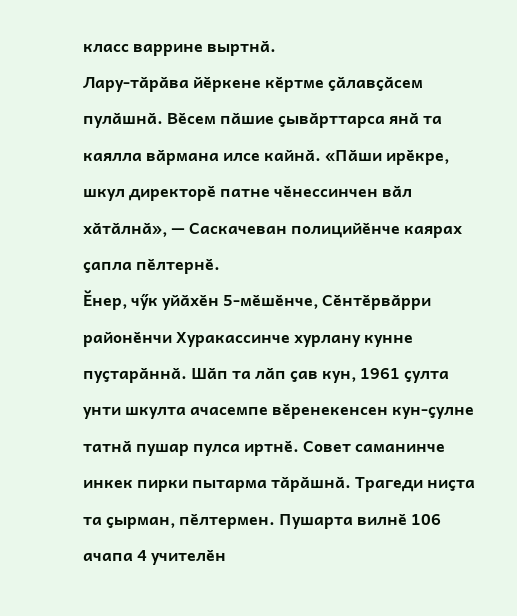класс варрине выртнӑ.
Лару-тӑрӑва йӗркене кӗртме ҫӑлавҫӑсем пулӑшнӑ. Вӗсем пӑшие ҫывӑрттарса янӑ та каялла вӑрмана илсе кайнӑ. «Пӑши ирӗкре, шкул директорӗ патне чӗнессинчен вӑл хӑтӑлнӑ», — Саскачеван полицийӗнче каярах ҫапла пӗлтернӗ.
Ӗнер, чӳк уйӑхӗн 5-мӗшӗнче, Сӗнтӗрвӑрри районӗнчи Хуракассинче хурлану кунне пуҫтарӑннӑ. Шӑп та лӑп ҫав кун, 1961 ҫулта унти шкулта ачасемпе вӗренекенсен кун-ҫулне татнӑ пушар пулса иртнӗ. Совет саманинче инкек пирки пытарма тӑрӑшнӑ. Трагеди ниҫта та ҫырман, пӗлтермен. Пушарта вилнӗ 106 ачапа 4 учителӗн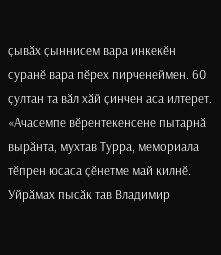ҫывӑх ҫыннисем вара инкекӗн суранӗ вара пӗрех пирченеймен. 60 ҫултан та вӑл хӑй ҫинчен аса илтерет.
«Ачасемпе вӗрентекенсене пытарнӑ вырӑнта, мухтав Турра, мемориала тӗпрен юсаса ҫӗнетме май килнӗ. Уйрӑмах пысӑк тав Владимир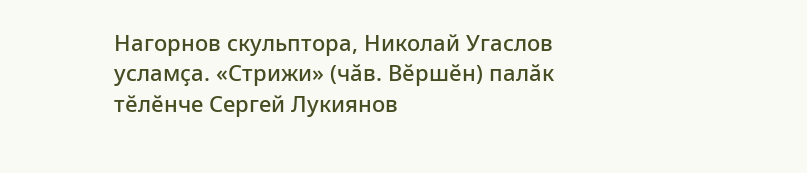Нагорнов скульптора, Николай Угаслов усламҫа. «Стрижи» (чӑв. Вӗршӗн) палӑк тӗлӗнче Сергей Лукиянов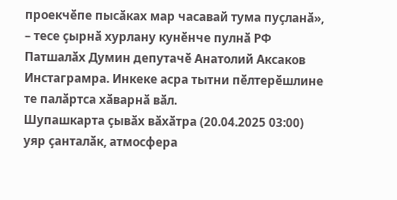проекчӗпе пысӑках мар часавай тума пуҫланӑ», – тесе ҫырнӑ хурлану кунӗнче пулнӑ РФ Патшалӑх Думин депутачӗ Анатолий Аксаков Инстаграмра. Инкеке асра тытни пӗлтерӗшлине те палӑртса хӑварнӑ вӑл.
Шупашкарта ҫывӑх вӑхӑтра (20.04.2025 03:00) уяр ҫанталӑк, атмосфера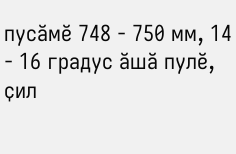пусӑмӗ 748 - 750 мм, 14 - 16 градус ӑшӑ пулӗ, ҫил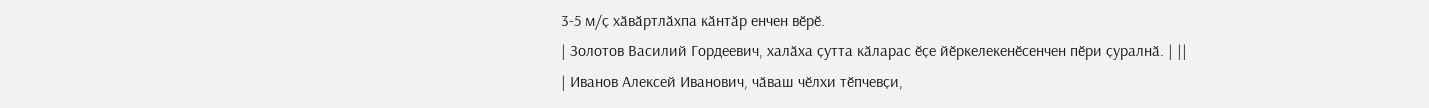3-5 м/ҫ хӑвӑртлӑхпа кӑнтӑр енчен вӗрӗ.
| Золотов Василий Гордеевич, халӑха ҫутта кӑларас ӗҫе йӗркелекенӗсенчен пӗри ҫуралнӑ. | ||
| Иванов Алексей Иванович, чӑваш чӗлхи тӗпчевҫи,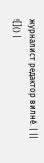журналист редактор вилнӗ. | ||
![]() |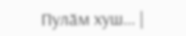Пулӑм хуш... |